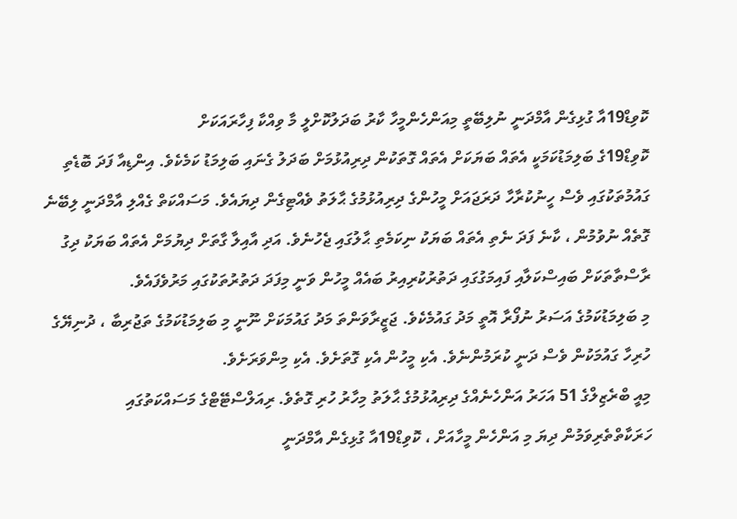ކޮވިޑް19އާ ގުޅިގެން އާމްދަނީ ނުލިބޭތީ މިއަންހެންމީހާ ކާރު ބަދަލުކޮށްލީ މާ ވިއްކާ ފިހާރައަކަށް
ކޮވިޑް19ގެ ބަލިމަޑުކަމަކީ އެތައް ބަޔަކަށް އެތައް ގޮތަކުން ދިރިއުޅުމަށް ބަދަލު ގެނައި ބަލިމަޑު ކަމެކެވެ. އިންޑިއާ ފަދަ ބޮޑެތި ގައުމުތަކުގައި ވެސް ހީނުކުރާހާ ދަރަޖައަށް މީހުންގެ ދިރިއުޅުމުގެ ޙާލަތު ވެއްޓިގެން ދިޔައެވެ. މަސައްކަތް ގެއްލި އާމްދަނީ ލިބޭނެ ގޮތެއް ނުވުމުން ، ކާނެ ފަދަ ނެތި އެތައް ބަޔަކު ނިކަމެތި ޙާލުގައި ޖެހުނެވެ. އަދި އާއިލާ ގާތަށް ދިޔުމަށް އެތައް ބަޔަކު ދިގު ރާސްތާތަކަށް ބައިސްކަލާއި ފައިމަގުގައި ދަތުރުކުރިއިރު ބައެއް މީހުން ވަނީ މިފަދަ ދަތުރުތަކުގައި މަރުވެފައެވެ.
މި ބަލިމަޑުކަމުގެ އަސަރު ނުފޯރާ އޮތީ މަދު ގައުމެކެވެ. ޖަޒީރާވަންތަ މަދު ގައުމަކަށް ނޫނީ މި ބަލިމަޑުކަމުގެ ތަޖުރިބާ ، ދުނިޔޭގެ ހުރިހާ ގައުމަކުން ވެސް ދަނީ ކުރަމުންނެވެ. އެކި މީހުން އެކި ގޮތަށެވެ. އެކި މިންވަރަށެވެ.
މިއީ ބްރެޒިލްގެ 51 އަހަރު އަންހެނެއްގެ ދިރިއުޅުމުގެ ޙާލަތު މިހާރު ހުރި ގޮތެވެ. ރިއަލްސްޓޭޓްގެ މަސައްކަތުގައި ހަރަކާތްތެރިވަމުން ދިޔަ މި އަންހެން މީހާއަށް ، ކޮވިޑް19އާ ގުޅިގެން އާމްދަނީ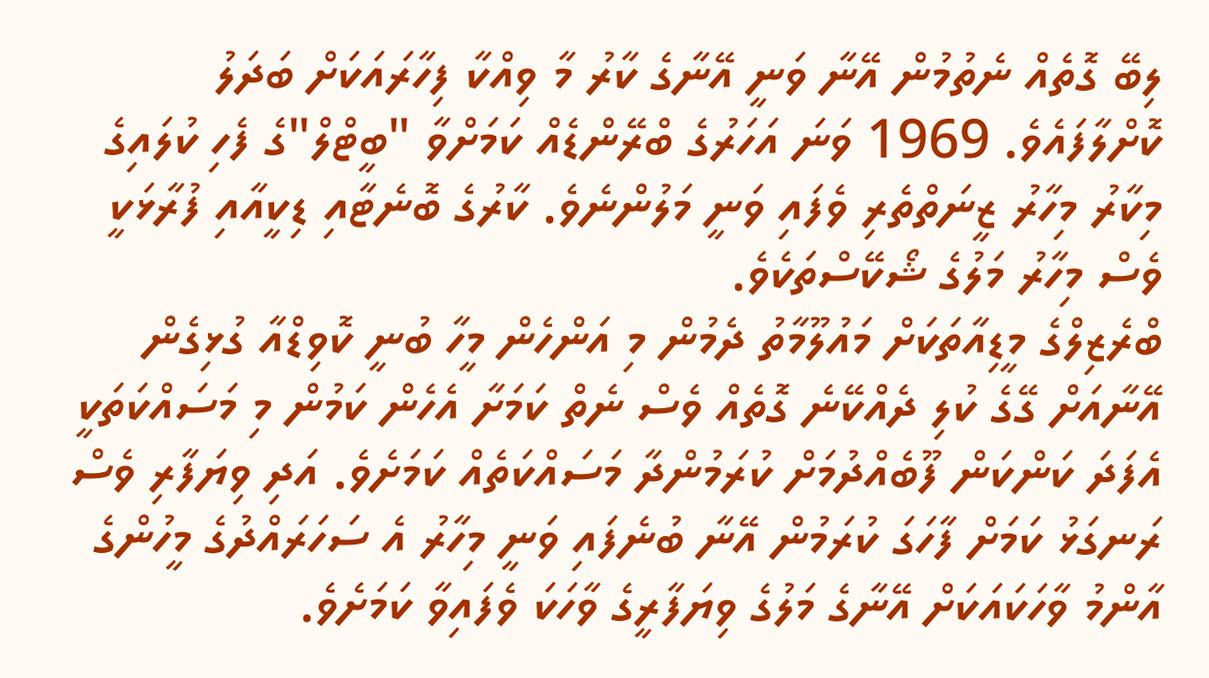ލިބޭ ގޮތެއް ނެތުމުން އޭނާ ވަނީ އޭނާގެ ކާރު މާ ވިއްކާ ފިހާރައަކަށް ބަދަލު ކޮށްލާފައެވެ. 1969 ވަނަ އަހަރުގެ ބްރޭންޑެއް ކަމަށްވާ "ބީޓްލް"ގެ ފެހި ކުލައިގެ މިކާރު މިހާރު ޒީނަތްތެރި ވެފައި ވަނީ މަލުންނެވެ. ކާރުގެ ބޮނެޓާއި ޑިކީއާއި ފުރާޅަކީ ވެސް މިހާރު މަލުގެ ޝޯކޭސްތަކެވެ.
ބްރެޒިލްގެ މީޑިއާތަކަށް މައުލޫމާތު ދެމުން މި އަންހެން މީހާ ބުނީ ކޮވިޑްއާ ގުޅިގެން އޭނާއަށް ގޭގެ ކުލި ދެއްކޭނެ ގޮތެއް ވެސް ނެތް ކަމަށާ އެހެން ކަމުން މި މަސައްކަތަކީ އެފަދަ ކަންކަން ފޫބެއްދުމަށް ކުރަމުންދާ މަސައްކަތެއް ކަމަށެވެ. އަދި ވިޔަފާރި ވެސް ރަނގަޅު ކަމަށް ފާހަގަ ކުރަމުން އޭނާ ބުނެފައި ވަނީ މިހާރު އެ ސަހަރައްދުގެ މީހުންގެ އާންމު ވާހަކައަކަށް އޭނާގެ މަލުގެ ވިޔަފާރީގެ ވާހަކަ ވެފައިވާ ކަމަށެވެ.